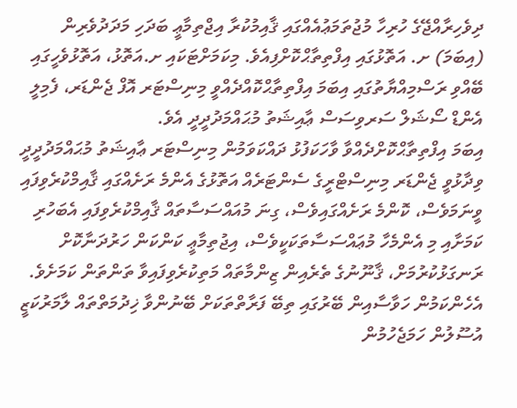ދިވެހިރާއްޖޭގެ ހުރިހާ މުޖުތަމަޢުއެއްގައި ޤާއިމުކުރާ އިޖްތިމާޢީ ބަދަހި މަދަދުވެރިން (އިބަމަ) ށ. އަތޮޅުގައި އިފްތިތާޙްކޮށްފިއެވެ. މިކަމަށްޓަކައި ށ.އަތޮޅު، އަތޮޅުވެހީގައި ބޭއްވި ރަސްމިއްޔާތުގައި އިބަމަ އިފްތިތާޙްކޮއްދެއްވީ މިނިސްޓަރ އޮފް ޖެންޑަރ، ފެމިލީ އެންޑް ސޯޝަލް ސަރވިސަސް ޢާއިޝަތު މުޙައްމަދުދީދީ އެވެ.
އިބަމަ އިފްތިތާޙްކޮށްދެއްވާ ވާހަކަފުޅު ދައްކަވަމުން މިނިސްޓަރ ޢާއިޝަތު މުޙައްމަދުދީދީ ވިދާޅުވީ ޖެންޑަރ މިނިސްޓްރީގެ ސެންޓަރެއް އަތޮޅުގެ އެންމެ ރަށެއްގައި ޤާއިމްކުރެވިފައި ވީނަމަވެސް، ކޮންމެ ރަށެއްގައިވެސް، ގިނަ މުއައްސަސާތައް ޤާއިމްކުރެވިފައި އެބަހުރި ކަމަށާއި މި އެންމެހާ މުޢައްސަސާތަކަކީވެސް، އިޖުތިމާޢީ ކަންކަން ހަރުދަނާކޮށް ރަނގަޅުކުރުމަށް، ޤާނޫނުގެ ތެރެއިން ޒިންމާތައް މަތިކުރެވިފައިވާ ތަންތަން ކަމަށެވެ. އެހެންކަމުން ހަވާސާއިން ބޭރުގައި ތިބޭ ފަރާތްތަކަށް ބޭނުންވާ ޚިދުމަތްތައް ލާމަރުކަޒީ އުސޫލުން ހަމަޖެހުމުން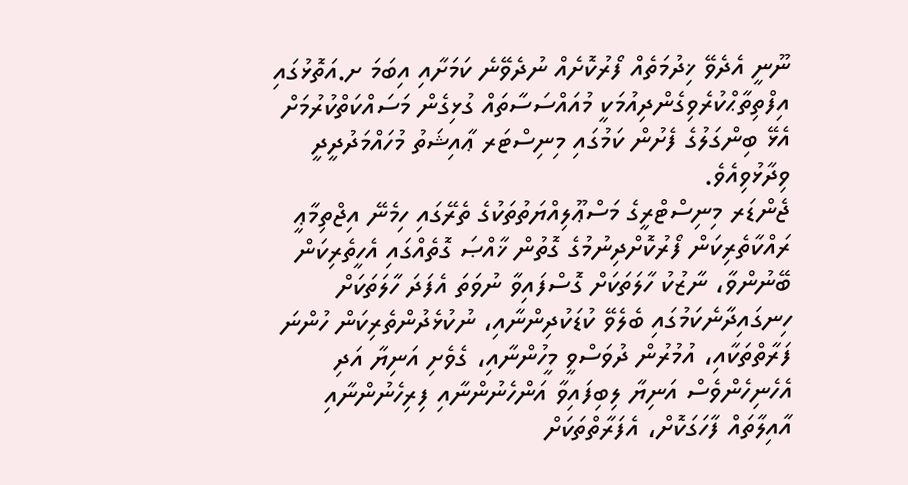ނޫނީ އެދެވޭ ޚިދުމަތެއް ފޯރުކޮށެއް ނުދެވޭނެ ކަމަށާއި އިބަމަ ށ.އަތޮޅުގައި އިފްތިތާޙްކުރެވިގެންދިއުމަކީ މުއައްސަސާތައް ގުޅިގެން މަސައްކަތްކުރުމަށް އެޅޭ ބިންގަލުގެ ފެށުން ކަމުގައި މިނިސްޓަރ ޢާއިޝަތު މުހައްމަދުދީދީ ވިދާޅުވިއެވެ.
ޖެންޑަރ މިނިސްޓްރީގެ މަސްޢޫލިއްޔަތުތަކުގެ ތެރޭގައި ހިމެނޭ އިޖްތިމާޢީ ރައްކާތެރިކަން ފޯރުކޮށްދިނުމުގެ ގޮތުން ޚާއްޞަ ގޮތެއްގައި އެހީތެރިކަން ބޭނުންވާ، ނާޒުކު ހާލަތަކަށް ގޮސްފައިވާ ނުވަތަ އެފަދަ ހާލަތަކަށް ހިނގައިދާނެކަމުގައި ބެލެވޭ ކުޑަކުދިންނާއި، ނުކުޅެދުންތެރިކަން ހުންނަ ފަރާތްތަކާއި، އުމުރުން ދުވަސްވީ މީހުންނާއި، ގެވެށި އަނިޔާ އަދި އެހެނިހެންވެސް އަނިޔާ ލިބިފައިވާ އަންހެނުންނާއި ފިރިހެނުންނާއި އާއިލާތައް ފާހަގަކޮށް، އެފަރާތްތަކަށް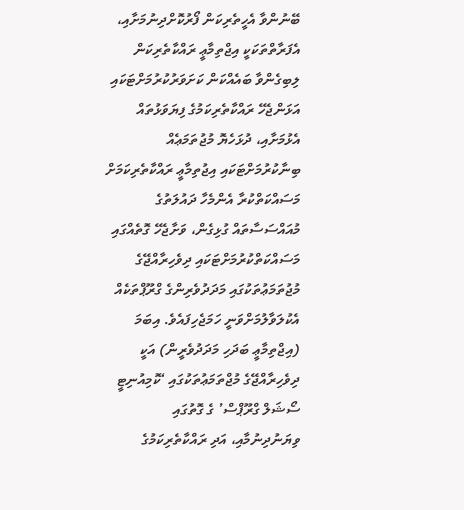ބޭނުންވާ އެހީތެރިކަން ފޯރުކޮށްދިނުމަށާއި، އެފަރާތްތަކަކީ އިޖްތިމާޢީ ރައްކާތެރިކަން ލިބިގެންވާ ބައެއްކަން ކަށަވަރުކުރުމަށްޓަކައި އަޅަންޖެހޭ ރައްކާތެރިކަމުގެ ފިޔަވަޅުތައް އެޅުމަށާއި، ދުޅަހެޔޮ މުޖުތަމަޢެއް ބިނާކުރުމަށްޓަކައި އިޖުތިމާޢީ ރައްކާތެރިކަމަށް މަސައްކަތްކުރާ އެންމެހާ ދައުލަތުގެ މުއައްސަސާތައް ގުޅިގެން، ވަށާޖެހޭ ގޮތެއްގައި މަސައްކަތްކުރުމަށްޓަކައި ދިވެހިރާއްޖޭގެ މުޖުތަމަޢުތަކުގައި މަދަދުވެރިންގެ ގްރޫޕްތަކެއް އެކުލަވާލުމަށްވަނީ ހަމަޖެހިފައެވެ. އިބަމަ (އިޖްތިމާޢީ ބަދަހި މަދަދުވެރީން) އަކީ ދިވެހިރާއްޖޭގެ މުޖްތަމަޢުތަކުގައި ‘ކޮމިއުނިޓީ ސޯޝަލް ގްރޫޕްސް’ ގެ ގޮތުގައި ވިޔަނުދިނުމާއި، އަދި ރައްކާތެރިކަމުގެ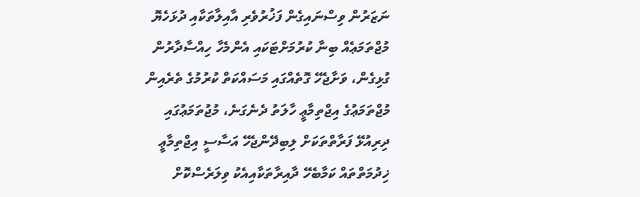ނަޒަރުން ވިސްނައިގެން ފަޚުރުވެރި އާއިލާތަކާއި ދުޅަހެޔޮ މުޖްތަމަޢެއް ބިނާ ކުރުމަށްޓަކައި އެންމެހާ ހިއްސާދާރުން ގުޅިގެން، ވަށާޖެހޭ ގޮތެއްގައި މަސައްކަތް ކުރުމުގެ ތެރެއިން މުޖްތަމަޢުގެ އިޖްތިމާޢީ ހާލަތު ދެނެގަނެ، މުޖުތަމަޢުގައި ދިރިއުޅޭ ފަރާތްތަކަށް ލިބިދޭންޖެހޭ އަސާސީ އިޖްތިމާޢީ ޚިދުމަތްތައް ކަމާބެހޭ ދާއިރާތަކާއިއެކު ވިލަރެސްކޮށް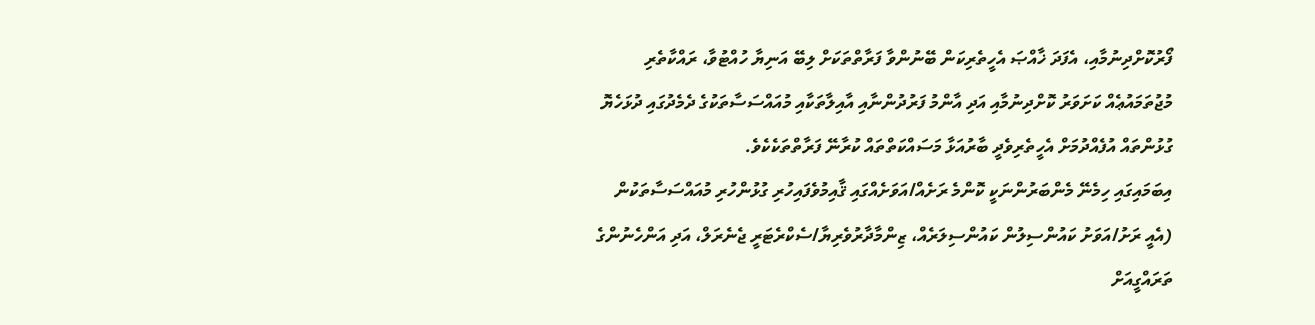ފޯރުކޮށްދިނުމާއި، އެފަދަ ޚާއްޞަ އެހީތެރިކަން ބޭނުންވާ ފަރާތްތަކަށް ލިބޭ އަނިޔާ ހުއްޓުވާ، ރައްކާތެރި މުޖުތަމައުޢެއް ކަށަވަރު ކޮށްދިނުމާއި އަދި އާންމު ފަރުދުންނާއި އާއިލާތަކާއި މުއައްސަސާތަކުގެ ދެމެދުގައި ދުޅަހެޔޮ ގުޅުންތައް އުފެއްދުމަށް އެހީތެރިވެދީ ބާރުއަޅާ މަސައްކަތްތައް ކުރާނޭ ފަރާތްތަކެކެވެ.
އިބަމައިގައި ހިމެނޭ މެންބަރުންނަކީ ކޮންމެ ރަށެއް/އަވަށެއްގައި ޤާއިމުވެފައިހުރި ގުޅުންހުރި މުއައްސަސާތަކުން (އެއީ ރަށު/އަވަށު ކައުންސިލުން ކައުންސިލަރެއް، ޒިންމާދާރުވެރިޔާ/ސެކްރެޓަރީ ޖެނެރަލް، އަދި އަންހެނުންގެ ތަރައްގީއަށް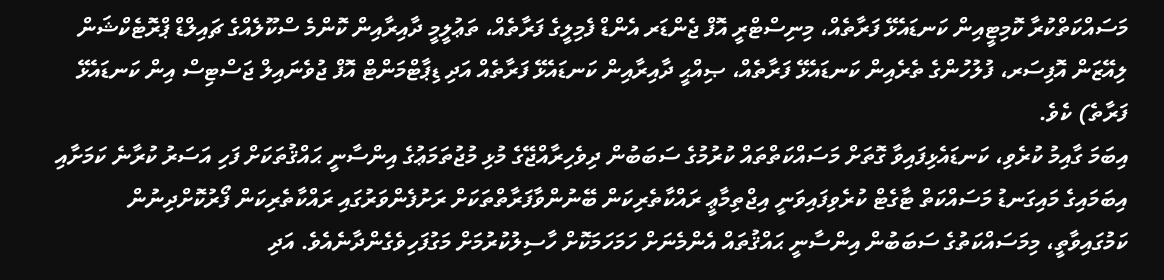މަސައްކަތްކުރާ ކޮމިޓީއިން ކަނޑައެޅޭ ފަރާތެއް، މިނިސްޓްރީ އޮފް ޖެންޑަރ އެންޑް ފެމިލީގެ ފަރާތެއް، ތަޢުލީމީ ދާއިރާއިން ކޮންމެ ސްކޫލެއްގެ ޗައިލްޑް ޕްރޮޓެކްޝަން ލިއޭޒަން އޮފިސަރ، ފުލުހުންގެ ތެރެއިން ކަނޑައެޅޭ ފަރާތެއް، ޞިއްޙީ ދާއިރާއިން ކަނޑައެޅޭ ފަރާތެއް އަދި ޑިޕާޓްމަންޓް އޮފް ޖުވެނައިލް ޖަސްޓިސް އިން ކަނޑައެޅޭ ފަރާތެ) ކެވެ.
އިބަމަ ގާއިމު ކުރެވި، ކަނޑައެޅިފައިވާ ގޮތަށް މަސައްކަތްތައް ކުރުމުގެ ސަބަބުން ދިވެހިރާއްޖޭގެ މުޅި މުޖުތަމަޢުގެ އިންސާނީ ޙައްޤުތަކަށް ފަހި އަސަރު ކުރާނެ ކަމަށާއި އިބަމައިގެ މައިގަނޑު މަސައްކަތް ޓާގެޓް ކުރެވިފައިވަނީ އިޖްތިމާޢީ ރައްކާތެރިކަން ބޭނުންވާފަރާތްތަކަށް ރަށުފެންވަރުގައި ރައްކާތެރިކަން ފޯރުކޮށްދިނުން ކަމުގައިވާތީ، މިމަސައްކަތުގެ ސަބަބުން އިންސާނީ ޙައްޤުތައް އެންމެނަށް ހަމަހަމަކޮށް ހާސިލުކުރުމަށް މަގުފަހިވެގެންދާނެއެވެ. އަދި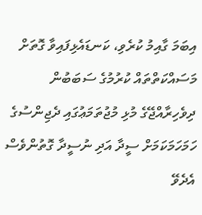އިބަމަ ގާއިމު ކުރެވި، ކަނޑައެޅިފައިވާ ގޮތަށް މަސައްކަތްތައް ކުރުމުގެ ސަބަބުން ދިވެހިރާއްޖޭގެ މުޅި މުޖުތަމަޢުގައި ދެޖިންސުގެ ހަމަހަމަކަމަށް ސީދާ އަދި ނުސީދާ ގޮތުންވެސް އެދެވޭ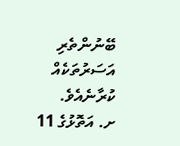ބޭނުންތެރި އަސަރުތަކެއް ކުރާނެއެވެ.
ށ. އަތޮޅުގެ 11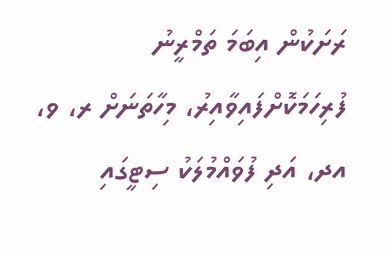ރަށަކުން އިބަމަ ތަމްރީނު ފުރިހަމަކޮށްފައިވާއިރު، މިހާތަނަށް ރ، ވ، އދ، އަދި ފުވައްމުލަކު ސިޓީގައި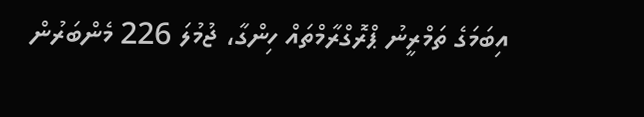އިބަމަގެ ތަމްރީނު ޕްރޮގްރާމްތައް ހިންގާ، ޖުމުލަ 226 މެންބަރުން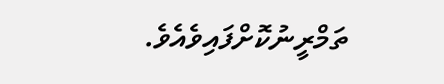ތަމްރީނުކޮށްފައިވެއެވެ.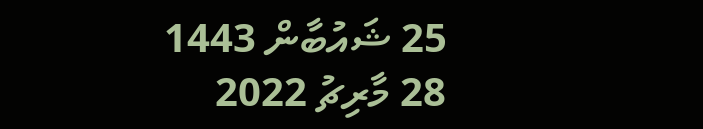25 ޝައުބާން 1443
28 މާރިޗު 2022